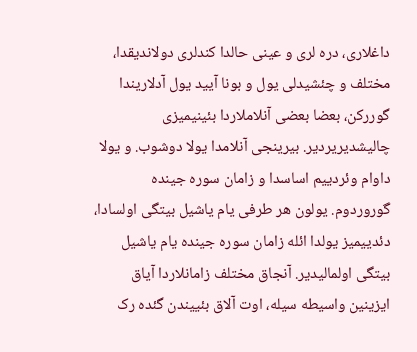داغلاری، دره لری و عینی حالدا کندلری دولاندیقدا، مختلف و چئشیدلی یول و بونا آیید یول آدلاریندا گوررکن، بعضا بعضی آنلاملاردا بئینیمیزی چالیشدیریردیر. بیرینجی آنلامدا یولا دوشوب. و یولا داوام وئردییم اساسدا و زامان سوره جینده گوروردوم. یولون هر طرفی یام یاشیل بیتگی اولسادا، دئدییمیز یولدا ائله زامان سوره جینده یام یاشیل بیتگی اولمالیدیر. آنجاق مختلف زامانلاردا آیاق ایزینین واسیطه سیله، اوت آلاق بئییندن گئده رک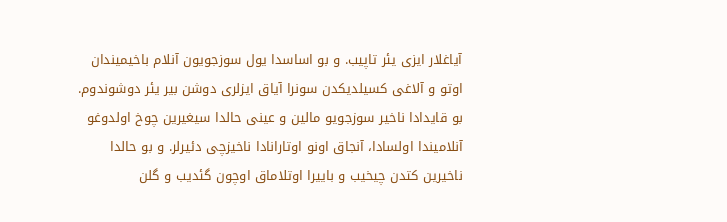آیاغلار ایزی یئر تاپیب. و بو اساسدا یول سوزجویون آنلام باخیمیندان اوتو و آلاغی کسیلدیکدن سونرا آیاق ایزلری دوشن بیر یئر دوشوندوم.
بو قایدادا ناخیر سوزجویو مالین و عینی حالدا سیغیرین چوخ اولدوغو آنلامیندا اولسادا، آنجاق اونو اوتارانادا ناخیزچی دئیرلر. و بو حالدا ناخیرین کتدن چیخیب و باییرا اوتلاماق اوچون گئدیب و گلن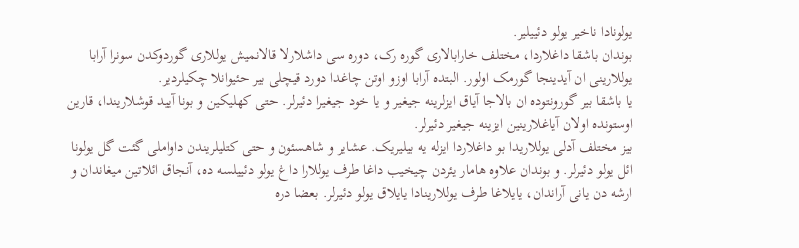یولونادا ناخیر یولو دئییلیر.
بوندان باشقا داغلاردا، مختلف خارابالاری گوره رک، دوره سی داشلارلا قالانمیش یوللاری گوردوکدن سونرا آرابا یوللارینی ان آیدینجا گورمک اولور. البتده آرابا اوزو اوتن چاغدا دورد قیچلی بیر حئیوانلا چکیلردیر.
یا باشقا بیر گورونتوده ان بالاجا آیاق ایزلرینه جیغیر و یا خود جیغیرا دئیرلر. حتی کهلیکین و بونا آیید قوشلاریندا، قارین اوستونده اولان آیاغلارینین ایزینه جیغیر دئیرلر.
بیز مختلف آدلی یوللاریدا بو داغلاردا ایزله یه بیلیریک. عشایر و شاهسئون و حتی کتلیلریندن داواملی گئت گل یولونا ائل یولو دئیرلر. و بوندان علاوه هامار یئردن چیخیب داغا طرف یوللارا داغ یولو دئییلسه ده، آنجاق ائلاتین میغاندان و ارشه دن یانی آراندان، یایلاغا طرف یوللارینادا یایلاق یولو دئیرلر. بعضا دره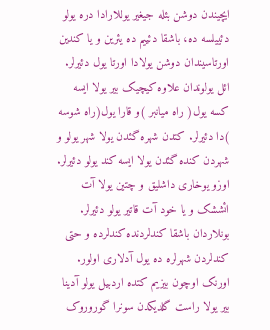ایچیندن دوشن بئله جیغیر یوللارادا دره یولو دئییلسه ده، باشقا دئییم ده یئرین و یا کندین اورتاسیندان دوشن یولادا اورتا یول دئیرلر. ائل یولوندان علاوه کیچیک بیر یولا ایسه کسه یول( راه میانبر )و قارا یول(راه شوسه )دا دئیرلر. کتدن شهره گئدن یولا شهر یولو و شهردن کنده گئدن یولا ایسه کند یولو دئیرلر. اوزو یوخاری داشلیق و چتین یولا آت ائششک و یا خود آت قاتیر یولو دئیرلر.
بونلاردان باشقا کندلردنده کندلرده و حتی کندلردن شهرلره ده یول آدلاری اولور. اورنک اوچون بیزیم کتده اردبیل یولو آدینا بیر یولا راست گلدیکدن سونرا گوروروک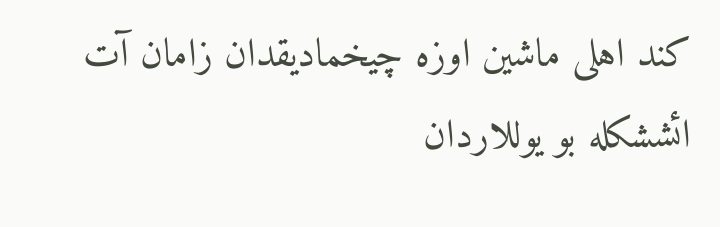کند اهلی ماشین اوزه چیخمادیقدان زامان آت ائششکله بو یوللاردان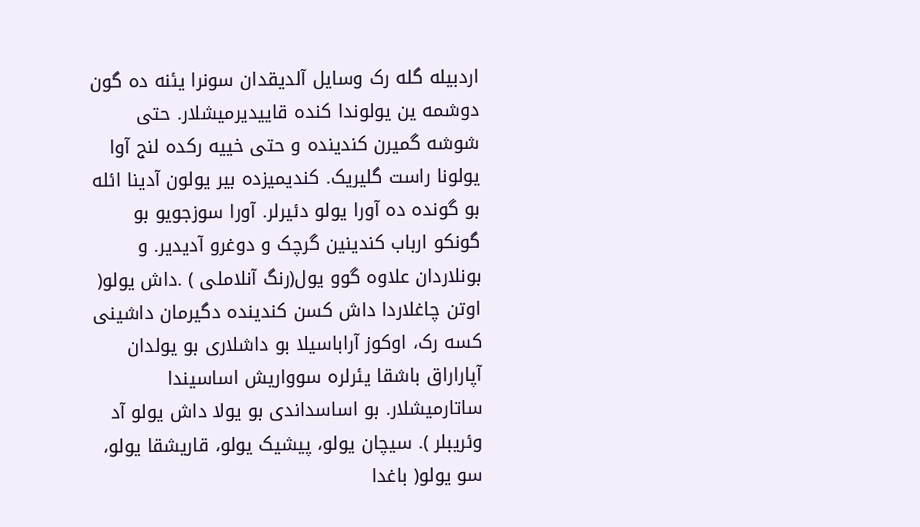اردبیله گله رک وسایل آلدیقدان سونرا یئنه ده گون دوشمه ین یولوندا کنده قاییدیرمیشلار. حتی شوشه گمیرن کندینده و حتی خییه رکده لنج آوا یولونا راست گلیریک. کندیمیزده بیر یولون آدینا ائله بو گونده ده آورا یولو دئیرلر. آورا سوزجویو بو گونکو ارباب کندینین گرچک و دوغرو آدیدیر. و بونلاردان علاوه گوو یول(رنگ آنلاملی ) .داش یولو( اوتن چاغلاردا داش کسن کندینده دگیرمان داشینی کسه رک، اوکوز آراباسیلا بو داشلاری بو یولدان آپاراراق باشقا یئرلره سوواریش اساسیندا ساتارمیشلار. بو اساسداندی بو یولا داش یولو آد وئریبلر ). سیچان یولو، پیشیک یولو، قاریشقا یولو، سو یولو( باغدا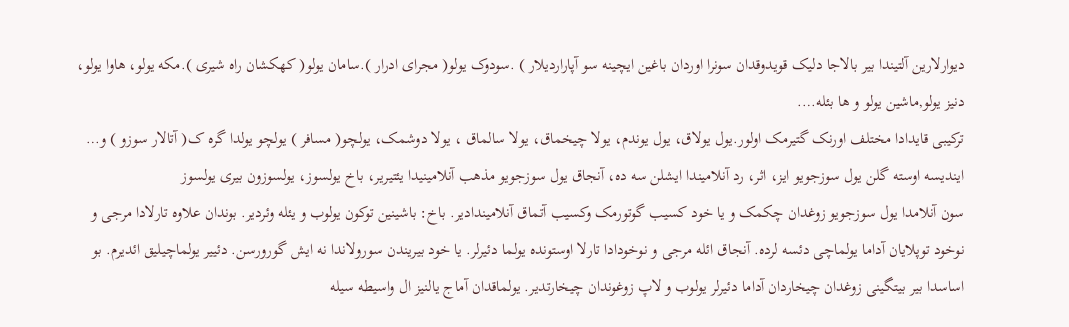دیوارلارین آلتیندا بیر بالاجا دلیک قویدوقدان سونرا اوردان باغین ایچینه سو آپاراردیلار ) .سودوک یولو( مجرای ادرار ).سامان یولو( کهکشان راه شیری ).مکه یولو، هاوا یولو، دنیز یولو,ماشین یولو و ها بئله….
ترکیبی قایدادا مختلف اورنک گتیرمک اولور.یول یولاق، یول یوندم، یولا چیخماق، یولا سالماق ، یولا دوشمک، یولچو( مسافر ) یولچو یولدا گره ک( آتالار سوزو ) و…
ایندیسه اوسته گلن یول سوزجویو ایز، اثر، رد آنلامیندا ایشلن سه ده، آنجاق یول سوزجویو مذهب آنلامینیدا یئتیریر، باخ یولسوز، یولسوزون بیری یولسوز
سون آنلامدا یول سوزجویو زوغدان چکمک و یا خود کسیب گوتورمک وکسیب آتماق آنلامیندادیر. باخ: باشینین توکون یولوب و یئله وئردیر. بوندان علاوه تارلادا مرجی و نوخود توپلایان آداما یولماچی دئسه لرده. آنجاق ائله مرجی و نوخودادا تارلا اوستونده یولما دئیرلر. یا خود بیریندن سورولاندا نه ایش گورورسن. دئییر یولماچیلیق ائدیرم. بو اساسدا بیر بیتگینی زوغدان چیخاردان آداما دئیرلر یولوب و لاپ زوغوندان چیخارتدیر. یولماقدان آماج یالنیز ال واسیطه سیله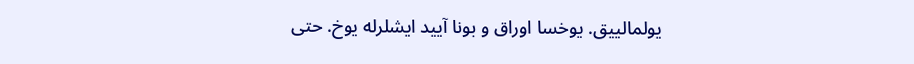یولمالییق. یوخسا اوراق و بونا آیید ایشلرله یوخ. حتی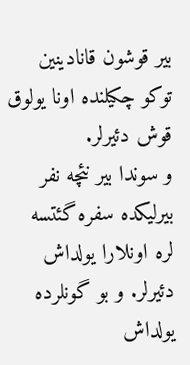بیر قوشون قانادینین توکو چکیلنده اونا یولوق قوش دئیرلر.
و سوندا بیر نئچه نفر بیرلیکده سفره گئتسه لره اونلارا یولداش دئیرلر. و بو گونلرده یولداش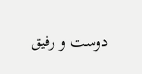دوست و رفیق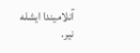آنلامیندا ایشله نیر.